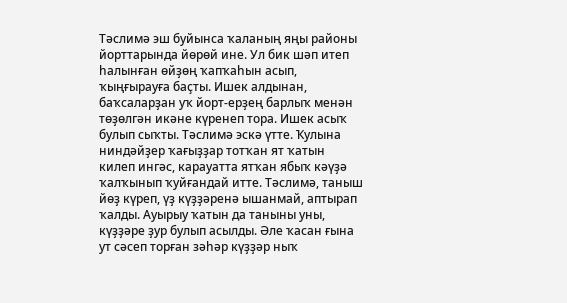Тәслимә эш буйынса ҡаланың яңы районы йорттарында йөрөй ине. Ул бик шәп итеп һалынған өйҙөң ҡапҡаһын асып, ҡыңғырауға баҫты. Ишек алдынан, баҡсаларҙан уҡ йорт-ерҙең барлыҡ менән төҙөлгән икәне күренеп тора. Ишек асыҡ булып сыҡты. Тәслимә эскә үтте. Ҡулына ниндәйҙер ҡағыҙҙар тотҡан ят ҡатын килеп ингәс, карауатта ятҡан ябыҡ кәүҙә ҡалҡынып ҡуйғандай итте. Тәслимә, таныш йөҙ күреп, үҙ күҙҙәренә ышанмай, аптырап ҡалды. Ауырыу ҡатын да таныны уны, күҙҙәре ҙур булып асылды. Әле ҡасан ғына ут сәсеп торған зәһәр күҙҙәр ныҡ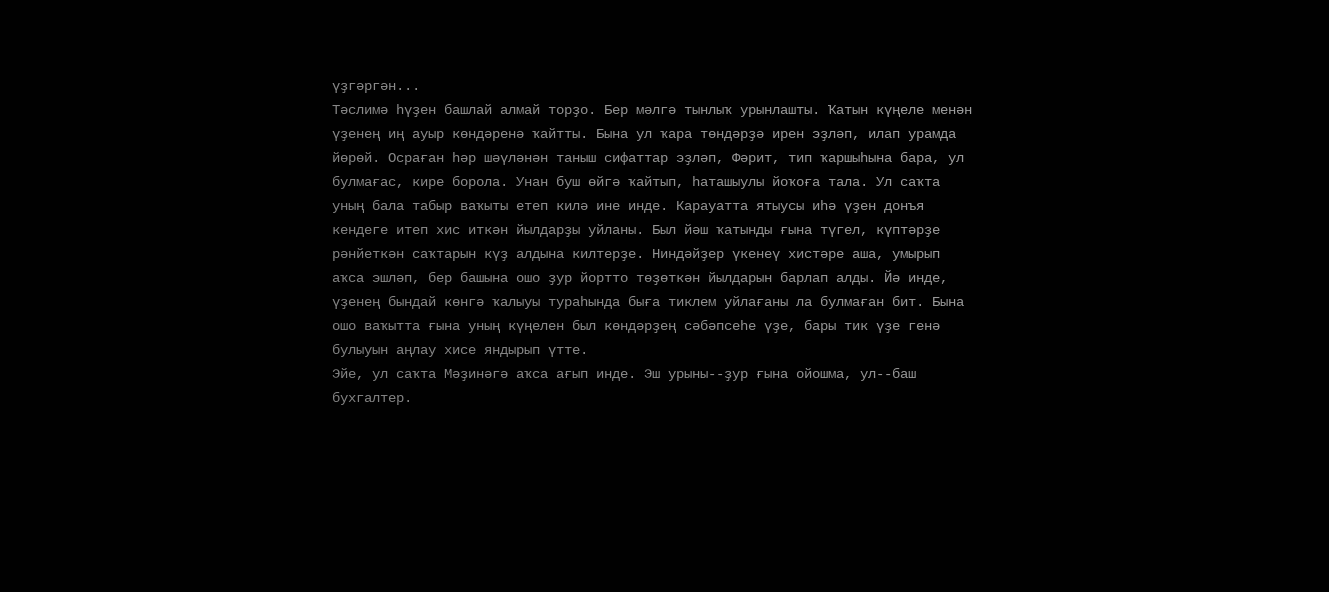үҙгәргән...
Тәслимә һүҙен башлай алмай торҙо. Бер мәлгә тынлыҡ урынлашты. Ҡатын күңеле менән үҙенең иң ауыр көндәренә ҡайтты. Бына ул ҡара төндәрҙә ирен эҙләп, илап урамда йөрөй. Осраған һәр шәүләнән таныш сифаттар эҙләп, Фәрит, тип ҡаршыһына бара, ул булмағас, кире борола. Унан буш өйгә ҡайтып, һаташыулы йоҡоға тала. Ул саҡта уның бала табыр ваҡыты етеп килә ине инде. Карауатта ятыусы иһә үҙен донъя кендеге итеп хис иткән йылдарҙы уйланы. Был йәш ҡатынды ғына түгел, күптәрҙе рәнйеткән саҡтарын күҙ алдына килтерҙе. Ниндәйҙер үкенеү хистәре аша, умырып аҡса эшләп, бер башына ошо ҙур йортто төҙөткән йылдарын барлап алды. Йә инде, үҙенең бындай көнгә ҡалыуы тураһында быға тиклем уйлағаны ла булмаған бит. Бына ошо ваҡытта ғына уның күңелен был көндәрҙең сәбәпсеһе үҙе, бары тик үҙе генә булыуын аңлау хисе яндырып үтте.
Эйе, ул саҡта Мәҙинәгә аҡса ағып инде. Эш урыны--ҙур ғына ойошма, ул--баш бухгалтер.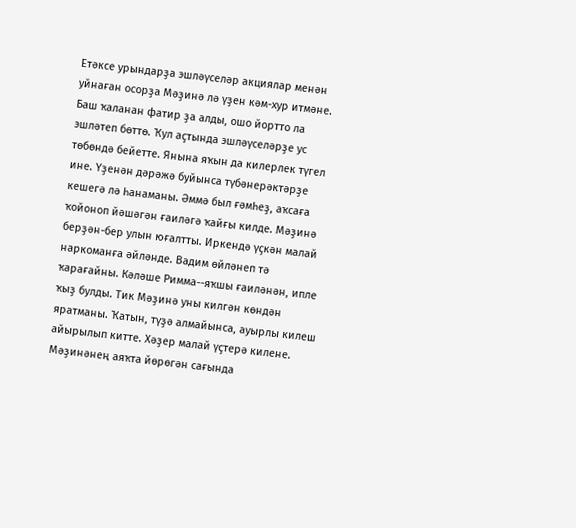Етәксе урындарҙа эшләүселәр акциялар менән уйнаған осорҙа Мәҙинә лә үҙен кәм-хур итмәне. Баш ҡаланан фатир ҙа алды, ошо йортто ла эшләтеп бөттө. Ҡул аҫтында эшләүселәрҙе ус төбөндә бейетте. Янына яҡын да килерлек түгел ине. Үҙенән дәрәжә буйынса түбәнерәктәрҙе кешегә лә һанаманы. Әммә был ғәмһеҙ, аҡсаға ҡойоноп йәшәгән ғаиләгә ҡайғы килде. Мәҙинә берҙән-бер улын юғалтты. Иркендә үҫкән малай наркоманға әйләнде. Вадим өйләнеп тә ҡарағайны. Кәләше Римма--яҡшы ғаиләнән, ипле ҡыҙ булды. Тик Мәҙинә уны килгән көндән яратманы. Ҡатын, түҙә алмайынса, ауырлы килеш айырылып китте. Хәҙер малай үҫтерә килене. Мәҙинәнең аяҡта йөрөгән сағында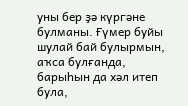уны бер ҙә күргәне булманы. Ғүмер буйы шулай бай булырмын, аҡса булғанда, барыһын да хәл итеп була,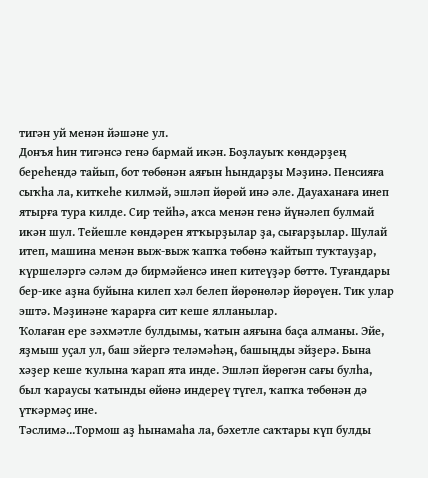тигән уй менән йәшәне ул.
Донъя һин тигәнсә генә бармай икән. Боҙлауыҡ көндәрҙең береһендә тайып, бот төбөнән аяғын һындарҙы Мәҙинә. Пенсияға сыҡһа ла, киткеһе килмәй, эшләп йөрөй инә әле. Дауаханаға инеп ятырға тура килде. Сир тейһә, аҡса менән генә йүнәлеп булмай икән шул. Тейешле көндәрен ятҡырҙылар ҙа, сығарҙылар. Шулай итеп, машина менән выж-выж ҡапҡа төбөнә ҡайтып туҡтауҙар, күршеләргә сәләм дә бирмәйенсә инеп китеүҙәр бөттө. Туғандары бер-ике аҙна буйына килеп хәл белеп йөрөнөләр йөрөүен. Тик улар эштә. Мәҙинәне ҡарарға сит кеше ялланылар.
Ҡолаған ере зәхмәтле булдымы, ҡатын аяғына баҫа алманы. Эйе, яҙмыш уҫал ул, баш эйергә теләмәһәң, башыңды эйҙерә. Бына хәҙер кеше ҡулына ҡарап ята инде. Эшләп йөрөгән сағы булһа, был ҡараусы ҡатынды өйөнә индереү түгел, ҡапҡа төбөнән дә үткәрмәҫ ине.
Тәслимә...Тормош аҙ һынамаһа ла, бәхетле саҡтары күп булды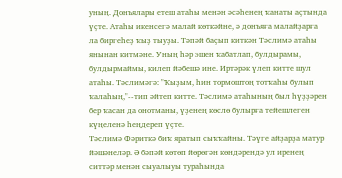уның. Донъялары етеш атаһы менән әсәһенең ҡанаты аҫтында үҫте. Атаһы икенсегә малай көткәйне, ә донъяға малайҙарға ла биргеһеҙ ҡыҙ тыуҙы. Тәпәй баҫып киткән Тәслимә атаһы янынан китмәне. Уның һәр эшен ҡабатлап, булдырамы, булдырмаймы, килеп йәбешә ине. Иртәрәк үлеп китте шул атаһы. Тәслимәгә: "Ҡыҙым, һин тормоштоң тотҡаһы булып ҡалаһың,"--тип әйтеп китте. Тәслимә атаһының был һүҙҙәрен бер ҡасан да онотманы, үҙенең көслө булырға тейешлеген күңеленә һеңдереп үҫте.
Тәслимә Фәриткә биҡ яратып сыҡҡайны. Тәүге айҙарҙа матур йәшәнеләр. Ә бәпәй көтөп йөрөгән көндәрендә ул иренең ситтәр менән сыуалыуы тураһында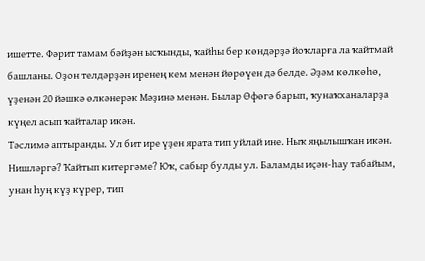ишетте. Фәрит тамам бәйҙән ысҡынды, ҡайһы бер көндәрҙә йоҡларға ла ҡайтмай башланы. Оҙон телдәрҙән иренең кем менән йөрөүен дә белде. Әҙәм көлкөһө, үҙенән 20 йәшкә өлкәнерәк Мәҙинә менән. Былар Өфөгә барып, ҡунаҡханаларҙа күңел асып ҡайталар икән.
Тәслимә аптыранды. Ул бит ире үҙен ярата тип уйлай ине. Ныҡ яңылышҡан икән. Нишләргә? Ҡайтып китергәме? Юҡ, сабыр булды ул. Баламды иҫән-һау табайым, унан һуң күҙ күрер, тип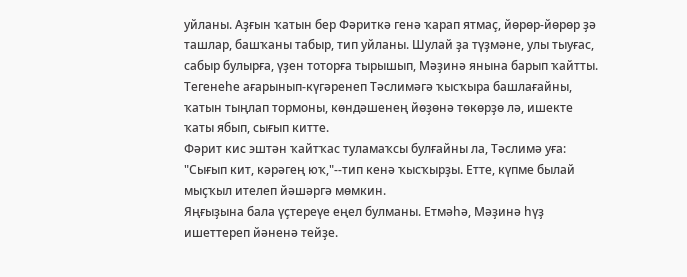уйланы. Аҙғын ҡатын бер Фәриткә генә ҡарап ятмаҫ, йөрөр-йөрөр ҙә ташлар, башҡаны табыр, тип уйланы. Шулай ҙа түҙмәне, улы тыуғас, сабыр булырға, үҙен тоторға тырышып, Мәҙинә янына барып ҡайтты. Тегенеһе ағарынып-күгәренеп Тәслимәгә ҡысҡыра башлағайны, ҡатын тыңлап тормоны, көндәшенең йөҙөнә төкөрҙө лә, ишекте ҡаты ябып, сығып китте.
Фәрит кис эштән ҡайтҡас туламаҡсы булғайны ла, Тәслимә уға: "Сығып кит, кәрәгең юҡ,"--тип кенә ҡысҡырҙы. Етте, күпме былай мыҫҡыл ителеп йәшәргә мөмкин.
Яңғыҙына бала үҫтереүе еңел булманы. Етмәһә, Мәҙинә һүҙ ишеттереп йәненә тейҙе.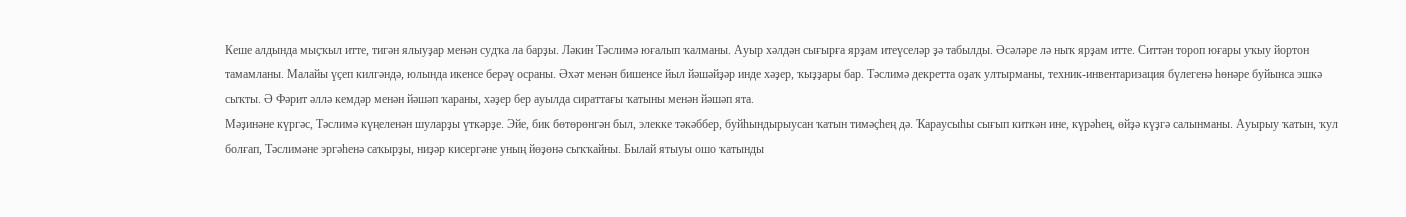Кеше алдында мыҫҡыл итте, тигән ялыуҙар менән судҡа ла барҙы. Ләкин Тәслимә юғалып ҡалманы. Ауыр хәлдән сығырға ярҙам итеүселәр ҙә табылды. Әсәләре лә ныҡ ярҙам итте. Ситтән тороп юғары уҡыу йортон тамамланы. Малайы үҫеп килгәндә, юлында икенсе берәү осраны. Әхәт менән бишенсе йыл йәшәйҙәр инде хәҙер, ҡыҙҙары бар. Тәслимә декретта оҙаҡ ултырманы, техник-инвентаризация бүлегенә һөнәре буйынса эшкә сыҡты. Ә Фәрит әллә кемдәр менән йәшәп ҡараны, хәҙер бер ауылда сираттағы ҡатыны менән йәшәп ята.
Мәҙинәне күргәс, Тәслимә күңеленән шуларҙы үткәрҙе. Эйе, бик бөтөрөнгән был, элекке тәкәббер, буйһындырыусан ҡатын тимәҫһең дә. Ҡараусыһы сығып киткән ине, күрәһең, өйҙә күҙгә салынманы. Ауырыу ҡатын, ҡул болғап, Тәслимәне эргәһенә саҡырҙы, ниҙәр кисергәне уның йөҙөнә сыҡҡайны. Былай ятыуы ошо ҡатынды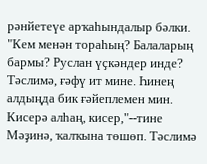рәнйетеүе арҡаһындалыр бәлки. "Кем менән тораһың? Балаларың бармы? Руслан үҫкәндер инде? Тәслимә, ғәфү ит мине. Һинең алдыңда бик ғәйеплемен мин. Кисерә алһаң, кисер,"--тине Мәҙинә, ҡалҡына төшөп. Тәслимә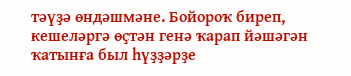тәүҙә өндәшмәне. Бойороҡ биреп, кешеләргә өҫтән генә ҡарап йәшәгән ҡатынға был һүҙҙәрҙе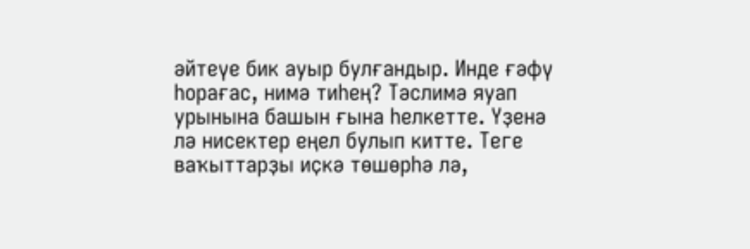әйтеүе бик ауыр булғандыр. Инде ғәфү һорағас, нимә тиһең? Тәслимә яуап урынына башын ғына һелкетте. Үҙенә лә нисектер еңел булып китте. Теге ваҡыттарҙы иҫкә төшөрһә лә,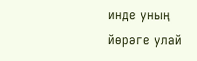инде уның йөрәге улай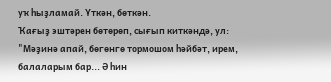уҡ һыҙламай. Үткән, бөткән.
Ҡағыҙ эштәрен бөтөрөп, сығып киткәндә, ул: "Мәҙинә апай, бөгөнгө тормошом һәйбәт, ирем, балаларым бар... Ә һин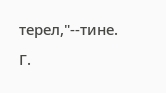терел,"--тине.
Г.